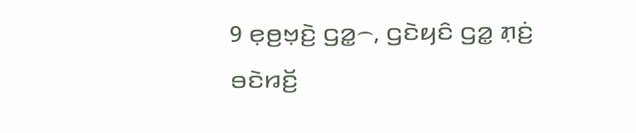9 ꤕ꤫ꤥ꤬ꤠ꤫ꤢꤧ꤬ ꤞꤤ꤭꤮, ꤞꤢꤧꤟꤢꤨ ꤞꤤ꤭ ꤊ꤫ꤢꤦ꤬ ꤋꤢꤧꤙꤢꤩ꤬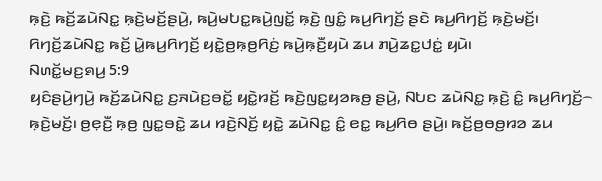ꤒ꤫ꤢꤧ꤬ ꤒꤢꤩ꤬ꤘꤣꤧꤡꤢ꤭ ꤒ꤫ꤢꤧ꤬ꤗꤢꤩ꤬ꤔꤣꤧ꤬, ꤒꤣꤧ꤬ꤗꤝꤢ꤭ꤒꤣꤧ꤬ꤜꤢꤩ꤭ ꤒ꤫ꤢꤧ꤬ ꤜꤢꤨ꤭ ꤒꤣ꤬ꤖꤚꤢꤩ꤬ ꤔꤢꤧ ꤒꤣ꤬ꤖꤚꤢꤩ꤬ ꤒ꤫ꤢꤧ꤬ꤗꤢꤩ꤬꤯ ꤖꤚꤢꤩ꤬ꤘꤣꤧꤡꤢ꤭ ꤒꤢꤩ꤬ ꤣꤧ꤭ꤒꤣ꤬ꤖꤚꤢꤩ꤬ ꤟꤢꤧ꤭ꤥ꤬ꤒ꤫ꤥ꤬ꤖꤢꤦ꤬ ꤒꤣꤧ꤬ꤒ꤫ꤢꤪ꤬ꤟꤣꤧ ꤘꤣ ꤊꤣꤧ꤬ꤘꤢ꤭ꤓꤢꤦ꤭ ꤟꤣꤧ꤯
ꤡꤛꤢꤩ꤭ꤗꤢ꤬ꤎꤣ꤬ 5:9
ꤟꤢꤨꤔꤣꤧ꤬ꤚꤣꤧ꤬ ꤒꤢꤩ꤬ꤘꤣꤧꤡꤢ꤭ ꤢ꤬ꤏꤣꤧꤢ꤬ꤋꤢꤩ꤭ ꤟꤢꤧ꤭ꤙꤢꤩ꤬ ꤒꤢꤧ꤬ꤜꤢ꤭ꤟꤤꤒꤥ꤬ ꤔꤣꤧ꤬, ꤡꤝꤢ ꤘꤣꤧꤡꤢ꤭ ꤒ꤫ꤢꤧ꤬ ꤢꤨ꤭ ꤒꤣ꤬ꤖꤚꤢꤩ꤬꤮ ꤒ꤫ꤢꤧ꤬ꤗꤢꤩ꤬꤯ ꤥ꤬ꤕ꤫ꤢꤪ꤬ ꤒ꤫ꤥ꤬ ꤜꤢ꤭ꤋꤢꤧ꤭ ꤘꤣ ꤙꤢꤧ꤬ꤡꤢꤩ꤬ ꤟꤢꤧ꤭ ꤘꤣꤧꤡꤢ꤭ ꤢꤨ꤭ ꤕꤢ꤭ ꤒꤣ꤬ꤖꤥ ꤔꤣꤧ꤬꤯ ꤒꤢꤩ꤬ꤥ꤬ꤥꤥ꤬ꤙꤤ ꤘꤣ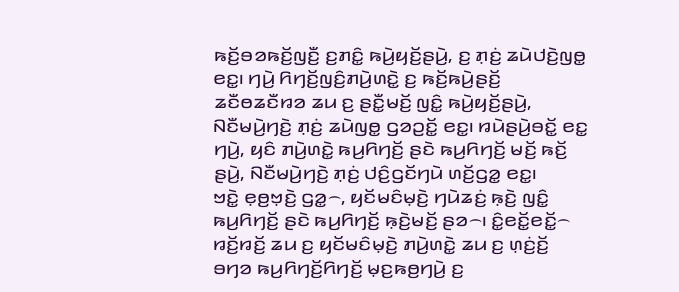ꤒꤢꤩ꤬ꤋꤤꤒꤢꤩ꤬ꤜꤢꤪ꤬ ꤢ꤬ꤊꤢꤨ꤭ ꤒꤣꤧ꤬ꤟꤢꤩ꤬ꤔꤣꤧ꤬, ꤢ꤬ ꤊ꤫ꤢꤦ꤬ ꤘꤣꤧꤓꤢꤧ꤬ꤜꤥ꤭ ꤕꤢ꤭꤯ ꤚꤣꤧ꤬ ꤖꤚꤢꤩ꤬ꤜꤢꤨ꤬ꤊꤣꤧ꤬ꤛꤢꤧ꤭ ꤢ꤬ ꤒꤢꤩ꤬ꤒꤣꤧ꤬ꤔꤢꤩ꤬ ꤘꤢꤪꤥꤘꤢꤪꤙꤤ ꤘꤣ ꤢ꤬ ꤔꤢꤪ꤭ꤗꤢꤩ꤬ ꤜꤢꤨ꤭ ꤒꤣꤧ꤬ꤟꤢꤩ꤬ꤔꤣꤧ꤬, ꤡꤢꤪꤗꤣꤧ꤬ꤚꤢꤧ꤬ ꤊ꤫ꤢꤦ꤬ ꤘꤣꤧꤜꤥ꤭ ꤞꤤꤑꤢꤩ꤭ ꤕꤢ꤭꤯ ꤙꤣꤧꤔꤣꤧ꤬ꤋꤢꤩ꤭ ꤕꤢ꤭ ꤚꤣꤧ꤬, ꤟꤢꤨ ꤊꤣꤧ꤬ꤛꤢꤧ꤭ ꤒꤣ꤬ꤖꤚꤢꤩ꤬ ꤔꤢꤧ ꤒꤣ꤬ꤖꤚꤢꤩ꤬ ꤗꤢꤩ꤬ ꤒꤢꤩ꤬ ꤔꤣꤧ꤬, ꤡꤢꤪꤗꤣꤧ꤬ꤚꤢꤧ꤬ ꤊ꤫ꤢꤦ꤬ ꤓꤢꤨ꤬ꤞꤢꤩꤚꤣꤧ ꤛꤢꤩ꤬ꤞꤤ꤭ ꤕꤢ꤭꤯
ꤠꤢꤧ꤭ ꤕ꤫ꤥ꤬ꤠ꤫ꤢꤧ꤬ ꤞꤤ꤭꤮, ꤟꤢꤩꤗꤢꤨꤗ꤫ꤢꤧ꤬ ꤚꤣꤧꤘꤢꤦ꤬ ꤒ꤫ꤢꤧ꤬ ꤜꤢꤨ꤭ ꤒꤣ꤬ꤖꤚꤢꤩ꤬ ꤔꤢꤧ ꤒꤣ꤬ꤖꤚꤢꤩ꤬ ꤒ꤫ꤢꤧ꤬ꤗꤢꤩ꤬ ꤔꤤ꤮꤯ ꤢꤨ꤭ꤕꤢꤩ꤭ꤕꤢꤩ꤭꤮ ꤙꤢꤩ꤬ꤙꤢꤩ꤬ ꤘꤣ ꤢ꤬ ꤟꤢꤩꤗꤢꤨꤗ꤫ꤢꤧ꤬ ꤊꤣꤧ꤬ꤛꤢꤧ꤭ ꤘꤣ ꤢ꤬ ꤛ꤫ꤢꤦ꤬ꤢꤩ꤬ ꤋꤚꤤ ꤒꤣ꤬ꤖꤚꤢꤩ꤬ꤖꤚꤢꤩ꤬ ꤗ꤫ꤢ꤬ꤒꤥ꤬ꤚꤣꤧ꤬ ꤢ꤬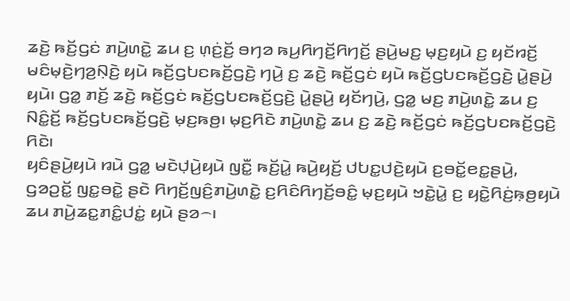ꤘꤢꤧ꤬ ꤒꤢꤩ꤬ꤞꤢꤦ ꤊꤣꤧ꤬ꤛꤢꤧ꤭ ꤘꤣ ꤢ꤬ ꤛ꤫ꤢꤦ꤬ꤢꤩ꤬ ꤋꤚꤤ ꤒꤣ꤬ꤖꤚꤢꤩ꤬ꤖꤚꤢꤩ꤬ ꤔꤣꤧ꤬ꤗꤢ꤬ ꤗ꤫ꤢ꤬ꤟꤣꤧ ꤢ꤬ ꤟꤢꤩꤙꤢꤩ꤬ ꤗꤢꤨꤗ꤫ꤢꤧ꤬ꤚꤤ꤬ꤡ꤫ꤢꤧ꤬ ꤟꤣꤧ ꤒꤢꤩ꤬ꤞꤝꤢꤒꤢꤩ꤬ꤞꤢꤧ꤬ ꤚꤣꤧ꤬ ꤢ꤬ ꤘꤢꤧ꤬ ꤒꤢꤩ꤬ꤞꤢꤦ ꤟꤣꤧ ꤒꤢꤩ꤬ꤞꤝꤢꤒꤢꤩ꤬ꤞꤢꤧ꤬ ꤣꤧ꤭ꤔꤣꤧ꤬ ꤟꤣꤧ꤯ ꤞꤤ꤭ ꤊꤢꤩ꤬ ꤘꤢꤧ꤬ ꤒꤢꤩ꤬ꤞꤢꤦ ꤒꤢꤩ꤬ꤞꤝꤢꤒꤢꤩ꤬ꤞꤢꤧ꤬ ꤣꤧ꤭ꤔꤣꤧ꤬ ꤟꤢꤩꤚꤣꤧ꤬, ꤞꤤ꤭ ꤗꤢ꤬ ꤊꤣꤧ꤬ꤛꤢꤧ꤭ ꤘꤣ ꤢ꤬ ꤡꤢꤨ꤭ꤢꤩ꤬ ꤒꤢꤩ꤬ꤞꤝꤢꤒꤢꤩ꤬ꤞꤢꤧ꤬ ꤗ꤫ꤢ꤬ꤒꤥ꤬꤯ ꤗ꤫ꤢ꤬ꤖꤢꤧ ꤊꤣꤧ꤬ꤛꤢꤧ꤭ ꤘꤣ ꤢ꤬ ꤘꤢꤧ꤬ ꤒꤢꤩ꤬ꤞꤢꤦ ꤒꤢꤩ꤬ꤞꤝꤢꤒꤢꤩ꤬ꤞꤢꤧ꤬ ꤖꤢꤧ꤯
ꤟꤢꤨꤔꤣꤧ꤬ꤟꤣꤧ ꤙꤣꤧ ꤞꤤ꤭ ꤗꤢꤧꤓ꤫ꤣꤧ꤬ꤟꤣꤧ ꤜꤢꤪ꤭ ꤒꤢꤩ꤬ꤣꤧ꤭ ꤒꤣꤧ꤬ꤟꤢꤩ꤬ ꤓꤝꤢ꤭ꤓꤢꤧ꤬ꤟꤣꤧ ꤢ꤬ꤋꤢꤩ꤭ꤕꤢ꤭ꤔꤣꤧ꤬, ꤞꤤꤑꤢꤩ꤭ ꤜꤢ꤭ꤋꤢꤧ꤭ ꤔꤢꤧ ꤖꤚꤢꤩ꤬ꤜꤢꤨ꤬ꤊꤣꤧ꤬ꤛꤢꤧ꤭ ꤢ꤬ꤖꤢꤨꤖꤚꤢꤩ꤬ꤋꤢꤨ꤭ ꤗ꤫ꤢ꤬ꤟꤣꤧ ꤠꤢꤧ꤭ꤣꤧ꤭ ꤢ꤬ ꤟꤢꤧ꤭ꤖꤢꤦ꤬ꤒ꤫ꤥ꤬ꤟꤣꤧ ꤘꤣ ꤊꤣꤧ꤬ꤘꤢ꤭ꤊꤢꤨ꤭ꤓꤢꤦ꤭ ꤟꤣꤧ ꤔꤤ꤮꤯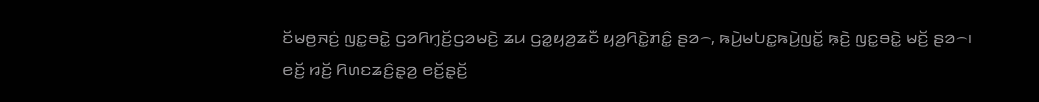ꤢꤩꤗꤥ꤬ꤏꤢꤦ꤬ ꤜꤢ꤭ꤋꤢꤧ꤭ ꤞꤤꤖꤚ꤫ꤢꤩ꤬ꤞꤤꤗꤢꤧ꤬ ꤘꤣ ꤞꤤ꤭ꤟꤤ꤬ꤘꤢꤪ ꤟꤤ꤬ꤖꤢꤧ꤭ꤊꤢꤨ꤭ ꤔꤤ꤮, ꤒꤣꤧ꤬ꤗꤝꤢ꤭ꤒꤣꤧ꤬ꤜꤢꤩ꤭ ꤒ꤫ꤢꤧ꤬ ꤜꤢ꤭ꤋꤢꤧ꤭ ꤗꤢꤩ꤬ ꤔꤤ꤮꤯
ꤕꤢꤩ꤬ ꤙꤢꤩ꤬ ꤖꤛꤢꤘꤢꤨ꤬ꤔ꤫ꤤ꤬ ꤕꤢꤩ꤬ꤔ꤫ꤢꤩ꤬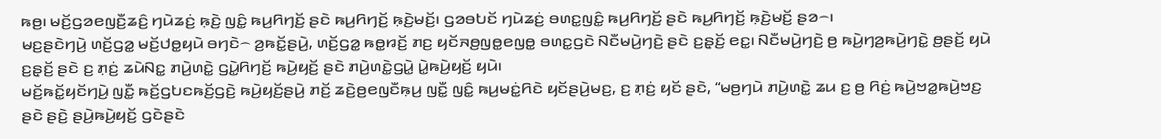ꤒꤥ꤬꤯ ꤗꤢꤩ꤬ꤞꤤꤕꤜꤢꤪ꤬ꤘꤢꤨ꤬ ꤚꤣꤧꤘꤢꤦ꤬ ꤒ꤫ꤢꤧ꤬ ꤜꤢꤨ꤭ ꤒꤣ꤬ꤖꤚꤢꤩ꤬ ꤔꤢꤧ ꤒꤣ꤬ꤖꤚꤢꤩ꤬ ꤒ꤫ꤢꤧ꤬ꤗꤢꤩ꤬꤯ ꤞꤤꤋꤝꤢꤩ ꤚꤣꤧꤘꤢꤦ꤬ ꤋꤛꤢ꤭ꤜꤢꤨ꤭ ꤒꤣ꤬ꤖꤚꤢꤩ꤬ ꤔꤢꤧ ꤒꤣ꤬ꤖꤚꤢꤩ꤬ ꤒ꤫ꤢꤧ꤬ꤗꤢꤩ꤬ ꤔꤤ꤮꤯
ꤗꤢ꤬ꤔꤢꤧꤚꤣꤧ꤬ ꤛꤢꤩ꤬ꤞꤤ꤭ ꤗꤢꤩ꤬ꤓꤥ꤭ꤟꤣꤧ ꤋꤚꤢꤧ꤮ ꤤ꤬ꤒꤢꤩ꤭ꤔꤣꤧ꤬, ꤛꤢꤩ꤬ꤞꤤ꤭ ꤒꤥ꤭ꤙꤢꤩ꤬ ꤊꤢ꤬ ꤟꤢꤩꤏꤥ꤬ꤜꤥ꤭ꤕꤜꤥ꤭ ꤋꤛꤢ꤭ꤞꤢꤧ ꤡꤢꤪꤗꤣꤧ꤬ꤚꤢꤧ꤬ ꤔꤢꤧ ꤢ꤬ꤔ꤫ꤢꤩ꤬ ꤕꤢ꤭꤯ ꤡꤢꤪꤗꤣꤧ꤬ꤚꤢꤧ꤬ ꤥ꤬ ꤒꤣꤧ꤬ꤚꤤ꤬ꤒꤣꤧ꤬ꤚꤢꤧ꤭ ꤥ꤬ꤔꤢꤩ꤬ ꤟꤣꤧ ꤢ꤬ꤔ꤫ꤢꤩ꤬ ꤔꤢꤧ ꤢ꤬ ꤊ꤫ꤢꤦ꤬ ꤘꤣꤧꤡꤢ꤭ ꤊꤣꤧ꤬ꤛꤢꤧ꤭ ꤞꤣꤧ꤭ꤖꤚꤢꤩ꤬ ꤒꤣꤧ꤬ꤟꤢꤩ꤬ ꤔꤢꤧ ꤊꤣꤧ꤬ꤛꤢꤧ꤭ꤞꤣꤧ꤭ ꤣꤧ꤭ꤒꤣꤧ꤬ꤟꤢꤩ꤬ ꤟꤣꤧ꤯
ꤗꤢꤩ꤬ꤒꤢꤩ꤭ꤟꤢꤩꤚꤣꤧ꤬ ꤜꤢꤪ꤭ ꤒꤢꤩ꤬ꤞꤝꤢꤒꤢꤩ꤬ꤞꤢꤧ꤬ ꤒꤣꤧ꤬ꤟꤢꤩ꤬ꤔꤣꤧ꤬ ꤊꤢꤩ꤬ ꤘꤢꤧ꤬ꤥ꤬ꤕꤜꤢꤪꤒ꤫ꤣ꤬ ꤜꤢꤪ꤭ ꤜꤢꤨ꤭ ꤒꤣ꤬ꤗꤢꤦ꤭ꤖꤢꤧ ꤟꤢꤩꤔꤣꤧ꤬ꤗꤢ꤬, ꤢ꤬ ꤊ꤫ꤢꤦ꤬ ꤟꤢꤩ ꤔꤢꤧ, “ꤗꤥ꤬ꤚꤣꤧ ꤊꤣꤧ꤬ꤛꤢꤧ꤭ ꤘꤣ ꤢ꤬ ꤥ꤬ ꤖꤢꤦ꤬ ꤒꤣꤧ꤬ꤠꤤ꤭ꤒꤣꤧ꤬ꤠꤢ꤬ ꤔꤢꤧ ꤔꤢꤧ꤬ ꤔꤣꤧ꤬ꤒꤣꤧ꤬ꤟꤢꤩ꤬ ꤞꤢꤧꤔꤢꤧ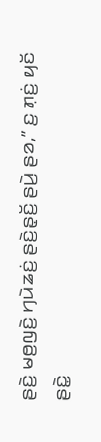ꤔꤢꤧ꤬ ꤗꤥ꤬ꤜꤢꤧ꤬ ꤚꤣꤧꤘꤢꤦ꤬ ꤔꤢꤧ꤬ꤔ꤫ꤢꤩ꤬ ꤔꤣꤧ꤬ ꤔꤤ,” ꤢ꤬ ꤊ꤫ꤢꤦ꤬ ꤟꤢꤩ ꤔꤢꤧ꤭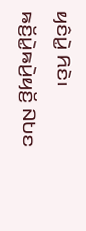ꤟꤢꤨꤣꤧ꤭ ꤖꤢꤧ꤯
ꤒꤢꤩ꤬ꤣꤧ꤭ꤒꤣꤧ꤬ꤟꤢꤩ꤬ ꤡꤝꤢ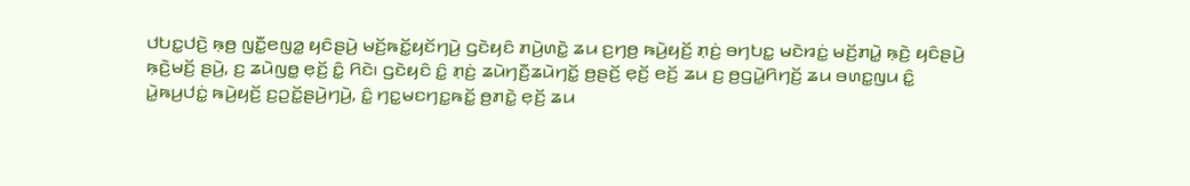ꤓꤝꤢ꤭ꤓꤢꤧ꤬ ꤒ꤫ꤥ꤬ ꤜꤢꤪ꤭ꤕꤜꤤ꤭ ꤟꤢꤨꤔꤣꤧ꤬ ꤗꤢꤩ꤬ꤒꤢꤩ꤭ꤟꤢꤩꤚꤣꤧ꤬ ꤞꤢꤧꤟꤢꤨ ꤊꤣꤧ꤬ꤛꤢꤧ꤭ ꤘꤣ ꤢ꤬ꤚꤥ꤬ ꤒꤣꤧ꤬ꤟꤢꤩ꤬ ꤊ꤫ꤢꤦ꤬ ꤋꤚꤝꤢ꤭ ꤗꤢꤧꤙꤢꤦ꤭ ꤗꤢꤩ꤬ꤊꤣꤧ꤭ ꤒ꤫ꤢꤧ꤬ ꤟꤢꤨꤔꤣꤧ꤬ ꤒ꤫ꤢꤧ꤬ꤗꤢꤩ꤬ ꤔꤣꤧ꤬, ꤢ꤬ ꤘꤣꤧꤜꤥ꤭ ꤕ꤫ꤢꤩ꤬ ꤢꤨ꤭ ꤖꤢꤧ꤯ ꤞꤢꤧꤟꤢꤨ ꤢꤨ꤭ ꤊ꤫ꤢꤦ꤬ ꤘꤣꤧꤚꤢꤪ꤬ꤘꤣꤧꤚꤢꤩ꤭ ꤥ꤬ꤔꤢꤩ꤬ ꤕ꤫ꤢꤩ꤬ ꤕꤢꤩ꤬ ꤘꤣ ꤢ꤬ ꤥ꤬ꤞꤣꤧ꤭ꤖꤚꤢꤩ꤬ ꤘꤣ ꤋꤛꤢ꤭ꤜꤣ ꤢꤨ꤭ ꤣꤧ꤭ꤒꤣ꤬ꤓꤢꤦ꤭ ꤒꤣꤧ꤬ꤟꤢꤩ꤬ ꤢ꤬ꤑꤢꤩ꤭ꤔꤣꤧ꤬ꤚꤣꤧ꤬, ꤢꤨ꤭ ꤚꤢ꤭ꤗꤢꤚꤢ꤭ꤒꤢꤩ꤭ ꤥ꤬ꤊꤢꤧ꤭ ꤕ꤫ꤢꤩ꤬ ꤘꤣ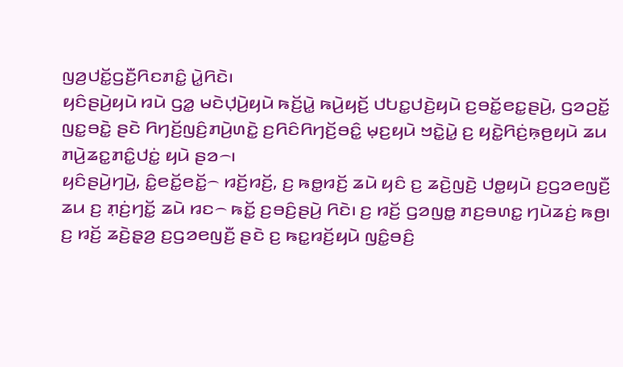ꤜꤤ꤬ꤓꤢꤩ꤭ꤞꤢꤪ꤬ꤖꤢꤊꤢꤨ꤭ ꤣꤧ꤭ꤖꤢꤧ꤯
ꤟꤢꤨꤔꤣꤧ꤬ꤟꤣꤧ ꤙꤣꤧ ꤞꤤ꤭ ꤗꤢꤧꤓ꤫ꤣꤧ꤬ꤟꤣꤧ ꤒꤢꤩ꤬ꤣꤧ꤭ ꤒꤣꤧ꤬ꤟꤢꤩ꤬ ꤓꤝꤢ꤭ꤓꤢꤧ꤬ꤟꤣꤧ ꤢ꤬ꤋꤢꤩ꤭ꤕꤢ꤭ꤔꤣꤧ꤬, ꤞꤤꤑꤢꤩ꤭ ꤜꤢ꤭ꤋꤢꤧ꤭ ꤔꤢꤧ ꤖꤚꤢꤩ꤬ꤜꤢꤨ꤬ꤊꤣꤧ꤬ꤛꤢꤧ꤭ ꤢ꤬ꤖꤢꤨꤖꤚꤢꤩ꤬ꤋꤢꤨ꤭ ꤗ꤫ꤢ꤬ꤟꤣꤧ ꤠꤢꤧ꤭ꤣꤧ꤭ ꤢ꤬ ꤟꤢꤧ꤭ꤖꤢꤦ꤬ꤒ꤫ꤥ꤬ꤟꤣꤧ ꤘꤣ ꤊꤣꤧ꤬ꤘꤢ꤭ꤊꤢꤨ꤭ꤓꤢꤦ꤭ ꤟꤣꤧ ꤔꤤ꤮꤯
ꤟꤢꤨꤔꤣꤧ꤬ꤚꤣꤧ꤬, ꤢꤨ꤭ꤕꤢꤩ꤭ꤕꤢꤩ꤭꤮ ꤙꤢꤩ꤬ꤙꤢꤩ꤬, ꤢ꤬ ꤒꤥ꤭ꤙꤢꤩ꤬ ꤘꤣꤧ ꤟꤢꤨ ꤢ꤬ ꤘꤢꤧ꤬ꤜꤢꤧ꤬ ꤓꤥ꤭ꤟꤣꤧ ꤢ꤬ꤞꤤꤕꤜꤢꤪ꤬ ꤘꤣ ꤢ꤬ ꤊ꤫ꤢꤦ꤬ꤚꤢꤩ꤭ ꤘꤣꤧ ꤙꤢ꤮ ꤒꤢꤩ꤭ ꤢ꤬ꤋꤢꤨ꤬ꤔꤣꤧ꤬ ꤖꤢꤧ꤯ ꤢ꤬ ꤙꤢꤩ꤬ ꤞꤤꤜꤥ꤭ ꤊꤢ꤬ꤋꤛꤢ꤭ ꤚꤣꤧꤘꤢꤦ꤬ ꤒꤥ꤬꤯ ꤢ꤬ ꤙꤢꤩ꤬ ꤘꤢꤧ꤬ꤔ꤫ꤤ꤬ ꤢ꤬ꤞꤤꤕꤜꤢꤪ꤬ ꤔꤢꤧ ꤢ꤬ ꤒꤢ꤭ꤙꤢꤩ꤬ꤟꤣꤧ ꤜꤢꤨ꤭ꤋꤢꤨ꤬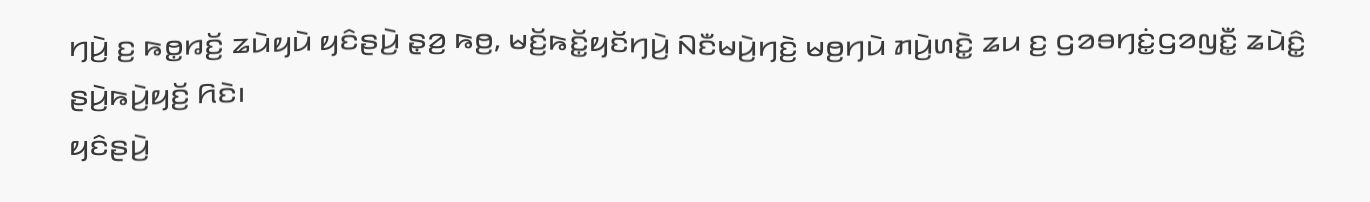ꤚꤣꤧ꤬ ꤢ꤬ ꤒꤥ꤭ꤙꤢꤩ꤬ ꤘꤣꤧꤟꤣꤧ ꤟꤢꤨꤔꤣꤧ꤬ ꤔ꤫ꤤ꤬ ꤒꤥ꤬, ꤗꤢꤩ꤬ꤒꤢꤩ꤭ꤟꤢꤩꤚꤣꤧ꤬ ꤡꤢꤪꤗꤣꤧ꤬ꤚꤢꤧ꤬ ꤗꤥ꤬ꤚꤣꤧ ꤊꤣꤧ꤬ꤛꤢꤧ꤭ ꤘꤣ ꤢ꤬ ꤞꤤꤋꤚꤢꤦ꤭ꤞꤤꤜꤢꤪ꤭ ꤘꤣꤧꤢꤨ꤭ ꤔꤣꤧ꤬ꤒꤣꤧ꤬ꤟꤢꤩ꤬ ꤖꤢꤧ꤯
ꤟꤢꤨꤔꤣꤧ꤬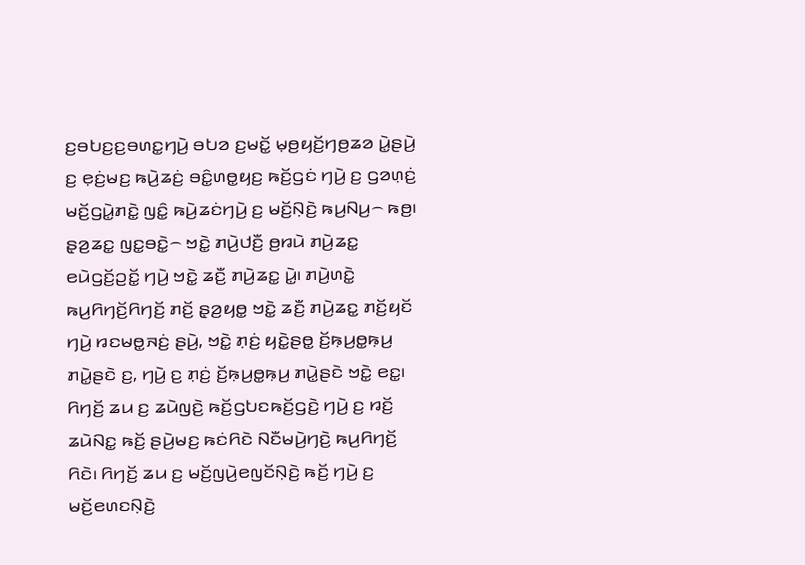ꤢ꤬ꤋꤝꤢ꤬ꤢ꤬ꤋꤛꤢ꤭ꤚꤣꤧ꤬ ꤋꤝꤤ ꤢ꤬ꤗꤢꤩ꤭ ꤗ꤫ꤥ꤬ꤟꤢꤩ꤬ꤚꤥ꤬ꤘꤤ ꤣꤧ꤭ꤔꤣꤧ꤬ ꤢ꤬ ꤕ꤫ꤢꤦ꤬ꤗꤢ꤬ ꤒꤣꤧ꤬ꤘꤢꤦ꤬ ꤋꤢꤨ꤭ꤛꤥ꤭ꤟꤢ꤬ ꤒꤢꤩ꤬ꤞꤢꤦ ꤚꤣꤧ꤬ ꤢ꤬ ꤞꤤꤛ꤫ꤢꤦ꤬ ꤗꤢꤩ꤬ꤞꤣꤧ꤭ꤊꤢꤧ꤭ ꤜꤢꤨ꤭ ꤒꤣꤧ꤬ꤘꤢꤦꤚꤣꤧ꤬ ꤢ꤬ ꤗꤢꤩ꤬ꤡ꤫ꤢꤧ꤬ ꤒꤣ꤬ꤡꤣ꤬꤮ ꤒꤥ꤬꤯
ꤔ꤫ꤤ꤬ꤘꤢ꤭ ꤜꤢ꤭ꤋꤢꤧ꤭꤮ ꤠꤢꤧ꤭ ꤊꤣꤧ꤬ꤓꤢꤪ꤬ ꤥ꤬ꤙꤣꤧ ꤊꤣꤧ꤬ꤘꤢ꤭ ꤕꤣꤧꤞꤢꤩ꤬ꤑꤢꤩ꤭ ꤚꤣꤧ꤬ ꤠꤢꤧ꤭ ꤘꤢꤪ꤬ ꤊꤣꤧ꤬ꤘꤢ꤭ ꤣꤧ꤭꤯ ꤊꤣꤧ꤬ꤛꤢꤧ꤭ ꤒꤣ꤬ꤖꤚꤢꤩ꤬ꤖꤚꤢꤩ꤬ ꤊꤢꤩ꤬ ꤔ꤫ꤤ꤬ꤟꤥ꤭ ꤠꤢꤧ꤭ ꤘꤢꤪ꤬ ꤊꤣꤧ꤬ꤘꤢ꤭ ꤊꤢꤩ꤬ꤟꤢꤩ ꤚꤣꤧ꤬ ꤙꤢꤗꤥ꤭ꤏꤢꤦ꤬ ꤔꤣꤧ꤬, ꤠꤢꤧ꤭ ꤊ꤫ꤢꤦ꤬ ꤟꤢꤧ꤭ꤔꤥ꤭ ꤢꤩ꤬ꤒ꤫ꤣ꤬ꤥ꤭ꤒ꤫ꤣ꤬ ꤊꤣꤧ꤭ꤔꤢꤧ ꤢ꤬, ꤚꤣꤧ꤬ ꤢ꤬ ꤊ꤫ꤢꤦ꤬ ꤢꤩ꤬ꤒ꤫ꤣ꤬ꤥ꤭ꤒ꤫ꤣ꤬ ꤊꤣꤧ꤭ꤔꤢꤧ ꤠꤢꤧ꤭ ꤕꤢ꤭꤯
ꤖꤚꤢꤩ꤬ ꤘꤣ ꤢ꤬ ꤘꤣꤧꤜꤢꤧ꤬ ꤒꤢꤩ꤬ꤞꤝꤢꤒꤢꤩ꤬ꤞꤢꤧ꤬ ꤚꤣꤧ꤬ ꤢ꤬ ꤙꤢꤩ꤬ ꤘꤣꤧꤡꤢ꤭ ꤒꤢꤩ꤬ ꤔꤣꤧ꤬ꤗꤢ꤬ ꤒꤢꤦꤖꤢꤧ ꤡꤢꤪꤗꤣꤧ꤬ꤚꤢꤧ꤬ ꤒꤣ꤬ꤖꤚꤢꤩ꤬ ꤖꤢꤧ꤯ ꤖꤚꤢꤩ꤬ ꤘꤣ ꤢ꤬ ꤗꤢꤩ꤬ꤜꤣꤧ꤬ꤕꤜꤢꤩꤡ꤫ꤢꤧ꤬ ꤒꤢꤩ꤬ ꤚꤣꤧ꤬ ꤢ꤬ ꤗꤢꤩ꤬ꤕꤛꤢꤡ꤫ꤢꤧ꤬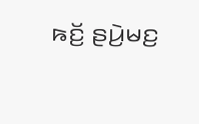ꤒꤢꤩ꤬ ꤔꤣꤧ꤬ꤗꤢ꤬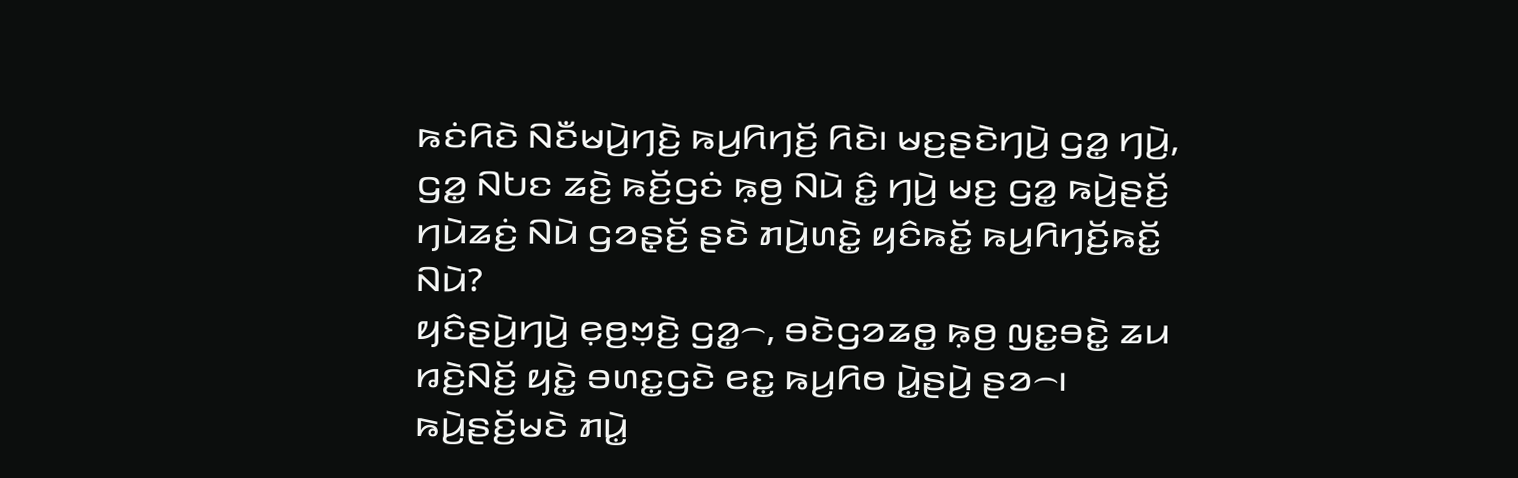ꤒꤢꤦꤖꤢꤧ ꤡꤢꤪꤗꤣꤧ꤬ꤚꤢꤧ꤬ ꤒꤣ꤬ꤖꤚꤢꤩ꤬ ꤖꤢꤧ꤯ ꤗꤢ꤬ꤔꤢꤧꤚꤣꤧ꤬ ꤞꤤ꤭ ꤚꤣꤧ꤬, ꤞꤤ꤭ ꤡꤝꤢ ꤘꤢꤧ꤬ ꤒꤢꤩ꤬ꤞꤢꤦ ꤒ꤫ꤥ꤬ ꤡꤣꤧ ꤢꤨ꤭ ꤚꤣꤧ꤬ ꤗꤢ꤬ ꤞꤤ꤭ ꤒꤣꤧ꤬ꤔꤢꤩ꤬ ꤚꤣꤧꤘꤢꤦ꤬ ꤡꤣꤧ ꤞꤤꤔ꤫ꤢꤩ꤬ ꤔꤢꤧ ꤊꤣꤧ꤬ꤛꤢꤧ꤭ ꤟꤢꤨꤒꤢꤩ꤭ ꤒꤣ꤬ꤖꤚꤢꤩ꤬ꤒꤢꤩ꤭ ꤡꤣꤧ?
ꤟꤢꤨꤔꤣꤧ꤬ꤚꤣꤧ꤬ ꤕ꤫ꤥ꤬ꤠ꤫ꤢꤧ꤬ ꤞꤤ꤭꤮, ꤋꤢꤧꤞꤤꤘꤥ꤭ ꤒ꤫ꤥ꤬ ꤜꤢ꤭ꤋꤢꤧ꤭ ꤘꤣ ꤙꤢꤧ꤬ꤡꤢꤩ꤬ ꤟꤢꤧ꤭ ꤋꤛꤢ꤭ꤞꤢꤧ ꤕꤢ꤭ ꤒꤣ꤬ꤖꤥ ꤣꤧ꤭ꤔꤣꤧ꤬ ꤔꤤ꤮꤯ ꤒꤣꤧ꤬ꤔꤢꤩ꤬ꤗꤢꤧ ꤊꤣꤧ꤭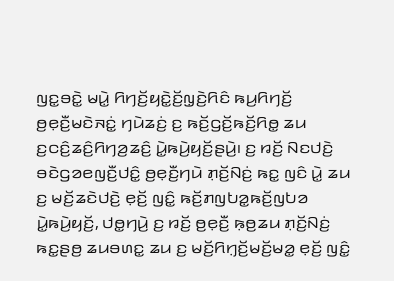ꤜꤢ꤭ꤋꤢꤧ꤭ ꤗꤣꤧ꤭ ꤖꤚꤢꤩ꤬ꤟꤢꤧ꤭ꤢꤩ꤬ꤜ꤫ꤢꤧ꤬ꤖꤢꤨ ꤒꤣ꤬ꤖꤚꤢꤩ꤬ ꤥ꤬ꤕ꤫ꤢꤪ꤬ꤗꤢꤧꤏꤢꤦ꤭ ꤚꤣꤧꤘꤢꤦ꤬ ꤢ꤬ ꤒꤢꤩ꤬ꤞꤢꤩ꤬ꤒꤢꤩ꤬ꤖꤥ꤭ ꤘꤣ ꤢ꤬ꤍꤢꤨ꤬ꤘꤢꤨ꤬ꤖꤚꤤ꤬ꤘꤢꤨ꤬ ꤣꤧ꤭ꤒꤣꤧ꤬ꤟꤢꤩ꤬ꤔꤣꤧ꤬꤯ ꤢ꤬ ꤙꤢꤩ꤬ ꤡꤢꤓꤢꤧ꤬ ꤋꤢꤧꤞꤤꤕꤜꤢꤪ꤬ꤓꤢꤨ꤭ ꤥ꤬ꤕ꤫ꤢꤪ꤬ꤚꤣꤧ ꤊ꤫ꤢꤩ꤬ꤡꤢꤦ꤬ ꤒꤢ꤭ ꤜꤢꤨ ꤣꤧ꤭ ꤘꤣ ꤢ꤬ ꤗꤢꤩ꤬ꤘꤢꤧꤓꤢꤧ꤬ ꤕ꤫ꤢꤩ꤬ ꤜꤢꤨ꤭ ꤒꤢꤩ꤬ꤊꤜꤝꤤ꤭ꤒꤢꤩ꤬ꤜꤝꤤ ꤣꤧ꤭ꤒꤣꤧ꤬ꤟꤢꤩ꤬, ꤓꤥ꤭ꤚꤣꤧ꤬ ꤢ꤬ ꤙꤢꤩ꤬ ꤥ꤬ꤕ꤫ꤢꤪ꤬ ꤒ꤫ꤥ꤬ꤘꤣ ꤊ꤫ꤢꤩ꤬ꤡꤢꤦ꤬ ꤒꤢ꤭ꤔꤥ꤬ ꤘꤣꤋꤛꤢ꤭ ꤘꤣ ꤢ꤬ ꤗꤢꤩ꤬ꤖꤚ꤫ꤢꤩ꤬ꤗꤢꤩ꤬ꤗꤤ꤭ ꤕ꤫ꤢꤩ꤬ ꤜꤢꤨ꤭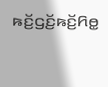ꤒꤢꤩ꤬ꤞꤢꤩ꤬ꤒꤢꤩ꤬ꤖꤥ꤭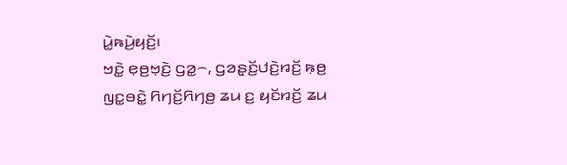ꤣꤧ꤭ꤒꤣꤧ꤬ꤟꤢꤩ꤬꤯
ꤠꤢꤧ꤭ ꤕ꤫ꤥ꤬ꤠ꤫ꤢꤧ꤬ ꤞꤤ꤭꤮, ꤞꤤꤔ꤫ꤢꤩ꤬ꤓꤢꤧ꤬ꤙꤢꤩ꤬ ꤒ꤫ꤥ꤬ ꤜꤢ꤭ꤋꤢꤧ꤭ ꤖꤚꤢꤩ꤬ꤖꤚꤥ꤬ ꤘꤣ ꤢ꤬ ꤟꤢꤩꤙꤢꤩ꤬ ꤘꤣ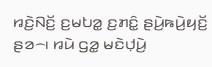ꤙꤢꤧ꤬ꤡꤢꤩ꤬ ꤢ꤬ꤗꤝꤤ꤭ ꤢ꤬ꤊꤢꤨ꤭ ꤔꤣꤧ꤬ꤒꤣꤧ꤬ꤟꤢꤩ꤬ ꤔꤤ꤮꤯ ꤙꤣꤧ ꤞꤤ꤭ ꤗꤢꤧꤓ꤫ꤣꤧ꤬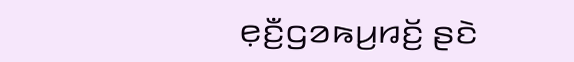ꤕ꤫ꤢꤪ꤬ꤞꤤꤒꤣ꤬ꤙꤢꤩ꤬ ꤔꤢꤧ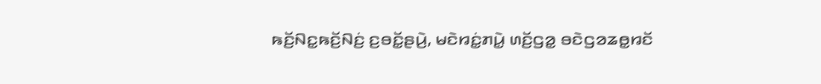ꤒꤢꤩ꤬ꤡꤢ꤭ꤒꤢꤩ꤬ꤡꤢꤦ꤬ ꤢ꤬ꤋꤢꤩ꤭ꤔꤣꤧ꤬, ꤗꤢꤧꤙꤢꤦ꤭ꤊꤣꤧ꤭ ꤛꤢꤩ꤬ꤞꤤ꤭ ꤋꤢꤧꤞꤤꤘꤥ꤭ꤙꤢꤩ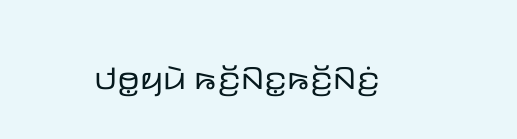ꤓꤥ꤭ꤟꤣꤧ ꤒꤢꤩ꤬ꤡꤢ꤭ꤒꤢꤩ꤬ꤡꤢꤦ꤬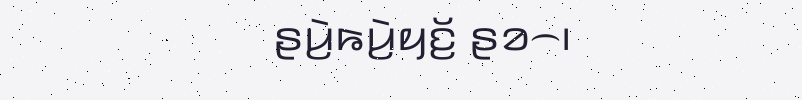ꤔꤣꤧ꤬ꤒꤣꤧ꤬ꤟꤢꤩ꤬ ꤔꤤ꤮꤯